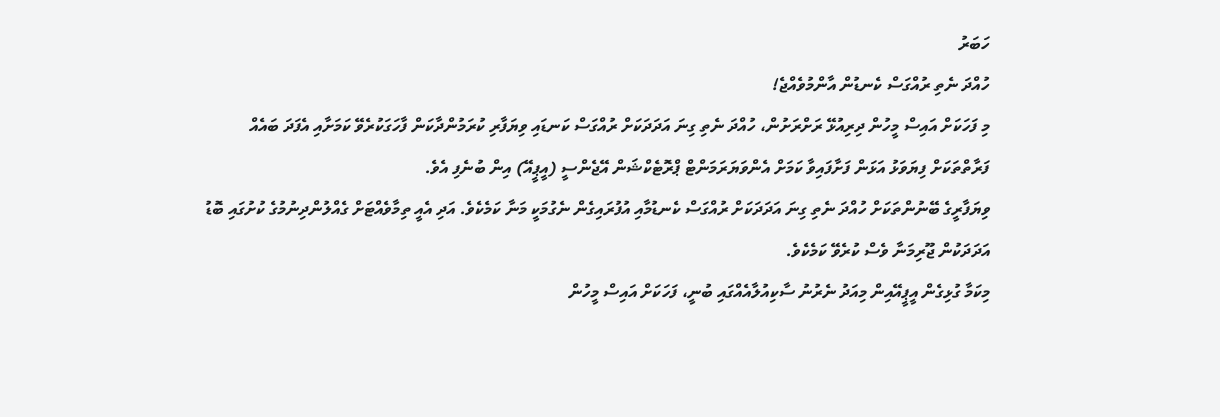ހަބަރު
ހުއްދަ ނެތި ރުއްގަސް ކެނޑުން އާންމުވެއްޖެ!
މި ފަހަކަށް އައިސް މީހުން ދިރިއުޅޭ ރަށްރަށުން، ހުއްދަ ނެތި ގިނަ އަދަދަކަށް ރުއްގަސް ކަނޑައި ވިޔަފާރި ކުރަމުންދާކަން ފާހަގަކުރެވޭ ކަމަށާއި އެފަދަ ބައެއް ފަރާތްތަކަށް ފިޔަވަޅު އަޅަން ފަށާފައިވާ ކަމަށް އެންވަޔަރަމަންޓް ޕްރޮޓެކްޝަން އޭޖެންސީ (އީޕީއޭ) އިން ބުނެފި އެވެ.
ވިޔަފާރީގެ ބޭނުންތަކަށް ހުއްދަ ނެތި ގިނަ އަދަދަކަށް ރުއްގަސް ކެނޑުމާއި އުފުރައިގެން ނެގުމަކީ މަނާ ކަމެކެވެ. އަދި އެއީ ތިމާވެއްޓަށް ގެއްލުންދިނުމުގެ ކުށުގައި ބޮޑު އަދަދަކުން ޖޫރިމަނާ ވެސް ކުރެވޭ ކަމެކެވެ.
މިކަމާ ގުޅިގެން އީޕީއޭއިން މިއަދު ނެރުނު ސާކިއުލާއެއްގައި ބުނީ، ފަހަކަށް އައިސް މީހުން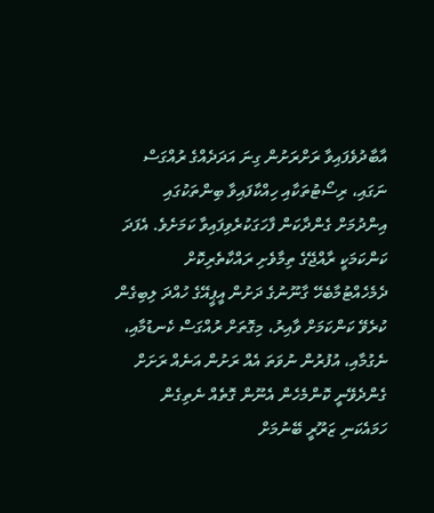އާބާދުވެފައިވާ ރަށްރަށުން ގިނަ އަދަދެއްގެ ރުއްގަސް ނަގައި، ރިސޯޓުތަކާއި ހިއްކާފައިވާ ބިންތަކުގައި އިންދުމަށް ގެންދާކަން ފާހަގަކުރެވިފައިވާ ކަމަށެވެ. އެފަދަ ކަންކަމަކީ ރާއްޖޭގެ ތިމާވެށި ރައްކާތެރިކޮށް ދެމެހެއްޓުމާބެހޭ ގާނޫނުގެ ދަށުން އީޕީއޭގެ ހުއްދަ ލިބިގެން ކުރެވޭ ކަންކަމަށް ވާއިރު، މިގޮތަށް ރުއްގަސް ކެނޑުމާއި، ނެގުމާއި، އުފުރުން ނުވަތަ އެއް ރަށުން އަނެއް ރަށަށް ގެންދެވޭނީ ކޮންމެހެން އެނޫން ގޮތެއް ނެތިގެން ހަމައެކަނި ޒަރޫރީ ބޭނުމަށް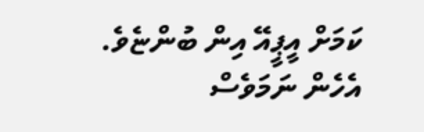ކަމަށް އީޕީއޭ އިން ބުންޏެވެ. އެހެން ނަމަވެސް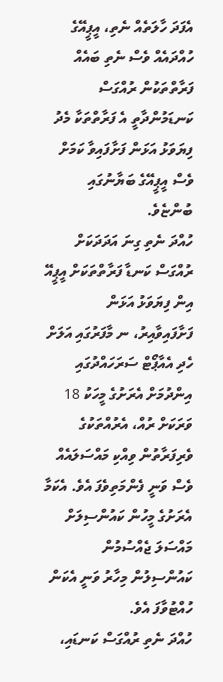އެފަދަ ހާލަތެއް ނެތި، އީޕީއޭގެ ހުއްދައެއް ވެސް ނެތި ބައެއް ފަރާތްތަކުން ރުއްގަސް ކަނޑަމުންދާތީ އެ ފަރާތްތަކާ މެދު ފިޔަވަޅު އަޅަން ފަށާފައިވާ ކަމަށް ވެސް އީޕީއޭގެ ބަޔާނުގައި ބުންޏެވެ.
ހުއްދަ ނެތި ގިނަ އަދަދަކަށް ރުއްގަސް ކަނޑާ ފަރާތްތަކަށް އީޕީއޭ އިން ފިޔަވަޅު އަޅަން ފަށާފައިވާއިރު، ނ މާފަރުގައި އަލަށް ހެދި އެއާޕޯޓް ސަރަހައްދުގައި އިންދުމަށް އެރަށުގެ މީހަކު 18 ވަރަކަށް ރުއް، އެރުއްތަކުގެ ވެރިފަރާތުން ވިއްކި މައްސަލައެއް ވެސް ވަނީ ފެންމަތިވެފަ އެވެ. އެކަމާ އެރަށުގެ މީހުން ކައުންސިލަށް މައްސަލަ ޖެއްސުމުން ކައުންސިލުން މިހާރު ވަނީ އެކަން ހުއްޓުވާފަ އެވެ.
ހުއްދަ ނެތި ރުއްގަސް ކަނޑައި،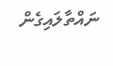ނައްތާލައިގެން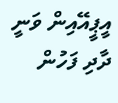އީޕީއޭއިން ވަނީ ދާދި ފަހުން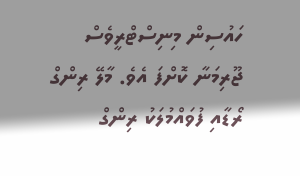ހައުސިން މިނިސްޓްރީވެސް ޖޫރިމަނާ ކޮށްފަ އެވެ. މާލޭ ރިންގް ރޯޑާއި ފުވައްމުލަކު ރިންގް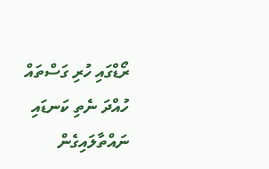ރޯޑްގައި ހުރި ގަސްތައް ހުއްދަ ނެތި ކަނޑައި ނައްތާލައިގެން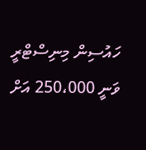ހައުސިން މިނިސްޓްރީ ވަނީ 250،000 އަށް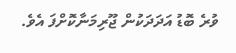ވުރެ ބޮޑު އަދަދަކުން ޖޫރިމަނާކޮށްފަ އެވެ.